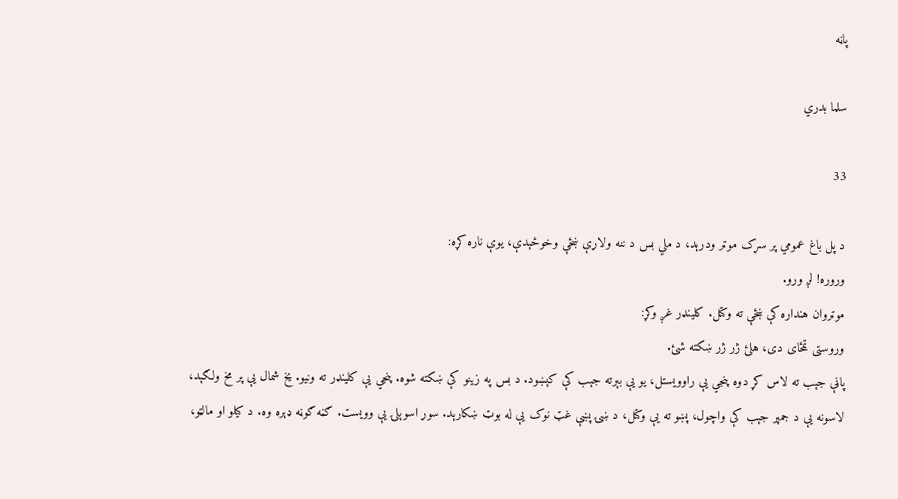پاڼه

سلما بدري

33

د پل باغ عمومي پر سړک موټر ودرېد، د ملي بس د ننه ولاړې ښځې وخوځېدې، یوې ناره کړه:
وروره! لږ ورو.
موټروان هنداره کې ښځې ته وکتل. کلینډر غږ وکړ:
وروستی تمځای دی، هلئ ژر ژر ښکته شئ.
پاڼې جېب ته لاس کړ دوه پنجي یې راوویستل، یو یې بېرته جېب کې کېښود. د بس په زینو کې ښکته شوه. پنجي یې کلینډر ته ونیو. یخ شمال یې پر مخ ولګېد، لاسونه یې د جمپر جېب کې واچول، پښو ته یې وکتل، د ښۍ پښې غټ نوک یې له بوټ ښکارېد. سوړ اسوېلۍ یې وویست. ګڼه ګوڼه ‌ډېره وه. د کیلو او مالټو،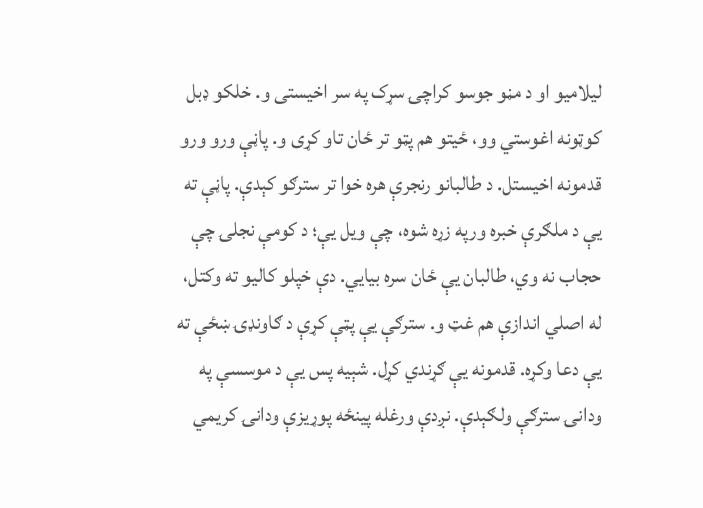لیلامیو او د مڼو جوسو کراچۍ سړک په سر اخیستی و. خلکو ډبل کوټونه اغوستي وو، ځیتو هم پټو تر ځان تاو کړی و. پاڼې ورو ورو قدمونه اخیستل. د طالبانو رنجرې هره خوا تر سترګو کېدې. پاڼې ته يې د ملګرې خبره ورپه زړه شوه، چې ویل یې؛ د کومې نجلۍ چې حجاب نه وي، طالبان یې ځان سره بیایي. دې خپلو کالیو ته وکتل، له اصلي اندازې هم غټ و. سترګې یې پټې کړې د ګاونډۍ ښځې ته یې دعا وکړه. قدمونه یې ګړندي کړل. شېیه پس یې د موسسې په ودانۍ سترګې ولګېدې. نږدې ورغله پینځه پوړیزې ودانۍ کریمي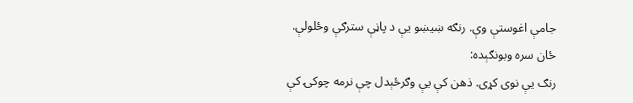جامې اغوستې وې. رنګه ښیښو یې د پاڼې سترګې وځلولې. ځان سره وبونګېده:
رنګ یې نوی کړی. ذهن کې یې وګرځېدل چې نرمه چوکۍ کې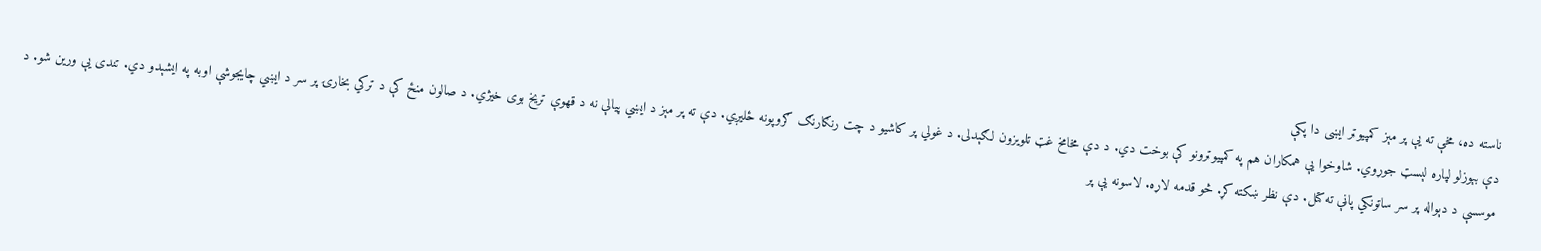ناسته ده، مخې ته یې پر مېز کمپیوټر ایښی دا پکې
دې بېوزلو لپاره لېسټ جوړوي. شاوخوا یې همکاران هم په کمپیوټرونو کې بوخت دي. د دې مخامخ غټ تلویزون لګېدلی. د غولي پر کاشیو د چت رنګارنګ ګروپونه ځلیږي. دې ته پر مېز د ایښي پیالې نه د قهوې تریخ بوی خیژي. د صالون منځ کې د ترکي بخارۍ پر سر د ایښي چایجوشې اوبه په ایشېدو دي. تندی یې ورین شو. د موسسې د دېواله پر سر ساتونکي پاڼې ته کتل. دې نظر ښکته کړ. څو قدمه لاړه. لاسونه یې پر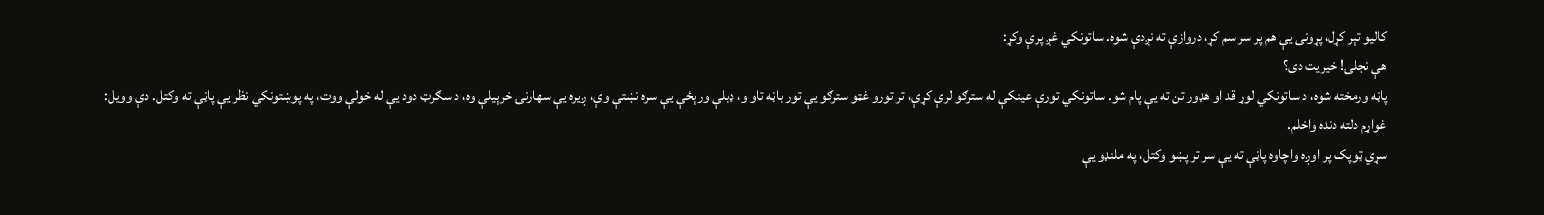کالیو تېر کړل، پړونی یې هم پر سر سم کړ، دروازې ته نږدې شوه. ساتونکي غږ پرې وکړ:
هې نجلۍ! خیریت دی؟
پاڼه ورمخته شوه، د ساتونکي لوړ قد او هډور تن ته یې پام شو. ساتونکي تورې عینکې له سترګو لرې کړې، تر تورو غټو سترګو یې تور باڼه تاو و، ډبلې ورېځې یې سره نښتې وې، ږیره یې سهارنۍ خرېیلې وه، د سګرټ دود یې له خولې ووت، په پوښتونکي نظر یې پاڼې ته وکتل. دې وویل:
غواړم دلته دنده واخلم.
سړي ټوپک پر اوږه واچاوه پاڼې ته یې سر تر پښو وکتل، په ملنډو یې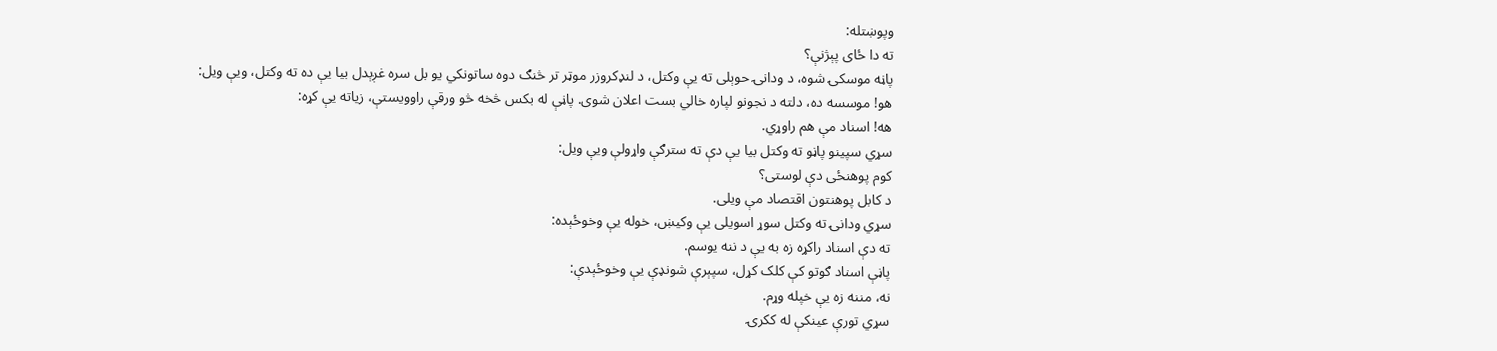وپوښتله:
ته دا ځای پېژنې؟
پاڼه موسکۍ شوه، د ودانۍ حوېلی ته یې وکتل، د لنډکروزر موټر تر څنګ دوه ساتونکي یو بل سره غږېدل بیا یې ده ته وکتل، ویې ویل:
هو! موسسه ده، دلته د نجونو لپاره خالي بست اعلان شوی. پاڼې له بکس څخه څو ورقې راوویستې، زیاته يې کړه:
هه! اسناد مې هم راوړي.
سړي سپینو پاڼو ته وکتل بیا یې دې ته سترګې واړولې ویې ویل:
کوم پوهنځی دې لوستی؟
د کابل پوهنتون اقتصاد مې ویلی.
سړي ودانۍ ته وکتل سوړ اسویلی یې وکیښ، خوله یې وخوځېده:
ته دې اسناد راکړه زه به یې د ننه یوسم.
پاڼې اسناد ګوتو کې کلک کړل، سپېرې شونډې یې وخوځېدې:
نه، مننه زه یې خپله وړم.
سړي تورې عینکې له ککرۍ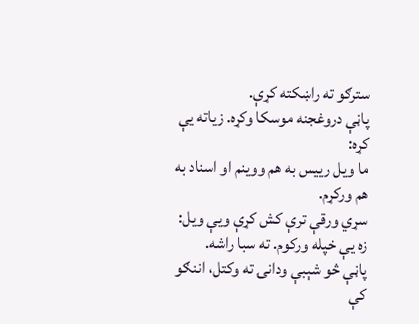سترګو ته راښکته کړې.
پاڼې دروغجنه موسکا وکړه. زیاته یې کړه:
ما ویل رییس به هم ووینم او اسناد به هم ورکړم.
سړي ورقې ترې کش کړې ویې ویل:
زه یې خپله ورکوم. ته سبا راشه.
پاڼې څو شېبې ودانۍ ته وکتل، اننګو کې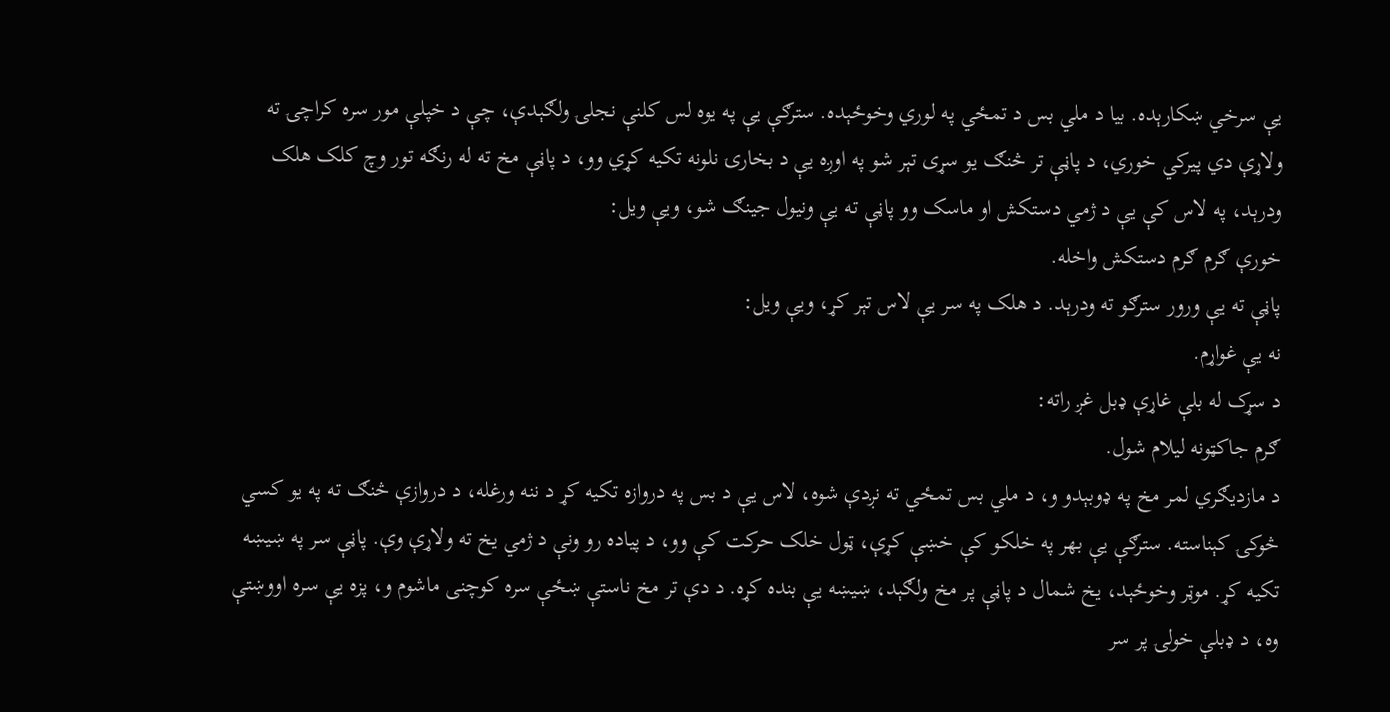یې سرخي ښکارېده. بیا د ملي بس د تمځي په لوري وخوځېده. سترګې یې په یوه لس کلنې نجلۍ ولګېدې، چې د خپلې مور سره کراچۍ ته ولاړې دي پیرکي خوري، د پاڼې تر څنګ یو سړی تېر شو په اوږه یې د بخارۍ نلونه تکیه کړي وو، د پاڼې مخ ته له رنګه تور وچ کلک هلک ودرېد، په لاس کې یې د ژمي دستکش او ماسک وو پاڼې ته یې ونیول جینګ شو، ویې ویل:
خورې ګرم ګرم دستکش واخله.
پاڼې ته یې ورور سترګو ته ودرېد. د هلک په سر یې لاس تېر کړ، ویې ویل:
نه یې غواړم.
د سړک له بلې غاړې ‌ډبل غږ راته:
ګرم جاکټونه لیلام شول.
د مازدیګري لمر مخ په ډوبېدو و، د ملي بس تمځي ته نږدې شوه، لاس یې د بس په دروازه تکیه کړ د ننه ورغله، د دروازې څنګ ته په یو کسي څوکۍ کېناسته. سترګې یې بهر په خلکو کې خښې کړې، ټول خلک حرکت کې وو، د پیاده رو ونې د ژمي یخ ته ولاړې وې. پاڼې سر په ښیښه تکیه کړ. موټر وخوځېد، یخ شمال د پاڼې پر مخ ولګېد، ښیښه یې بنده کړه. د دې تر مخ ناستې ښځې سره کوچنی ماشوم و، پزه یې سره اووښتې وه، د ډبلې خولۍ پر سر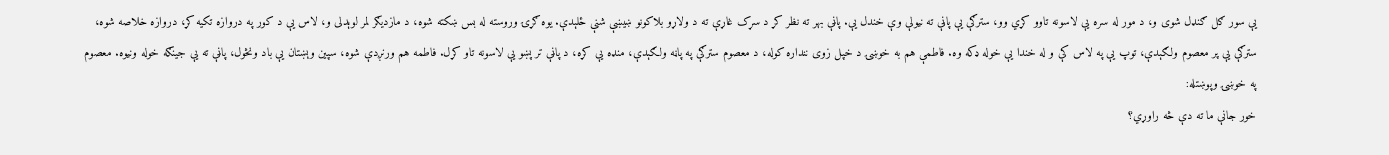یې سور ګل ګنډل شوی و، د مور له سره یې لاسونه تاوو کړي وو، سترګې یې پاڼې ته نیولې وې خندل یې. پاڼې بهر ته نظر کړ د سړک غاړې ته د ولاړو بلاکونو ښیښې شنې ځلېدې. یوه ګړۍ وروسته له بس ښکته شوه، د مازدیګر لمر لوېدلی و، لاس یې د کور په دروازه تکیه کړ، دروازه خلاصه شوه، سترګې یې پر معصوم ولګېدې، توپ یې په لاس کې و له خندا یې خوله ‌ډکه وه. فاطمې هم به خوښۍ د خپل زوی ننداره کوله، د معصوم سترګې په پاڼه ولګېدې، منډه یې کړه، د پاڼې تر پښو یې لاسونه تاو کړل. فاطمه هم ورنږدې شوه، سپین وېښتان یې باد ونڅول، پاڼې ته یې جینګه خوله ونیوه. معصوم په خوښۍ وپوښتله:
خور جانې ما ته دې څه راوړي؟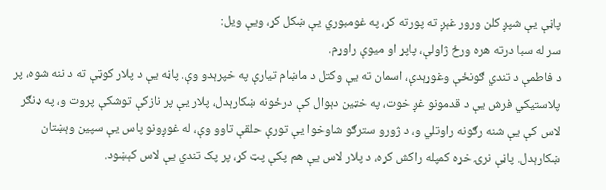پاڼې یې شپږ کلن ورور غېږ ته پورته کړ، په غومبوري یې ښکل کړ، ویې ویل:
سر له سبا درته هره ورځ ژاولې، پاپړ او میوې راوړم.
د فاطمې د تندي ګونځې وغوړېدې، اسمان ته یې وکتل د ماښام تیارې په خپرېدو وې. پاڼه یې د پلار کوټې ته د ننه شوه، پر پلاستیکي فرش یې د قدمونو غږ خوت، په خټین دېوال کې درځونه ښکارېدل، پلار یې پر نازکې توشکې پروت و، په ډنګر لاس کې یې شنه رګونه راوتلي و، د ژورو سترګو شاوخوا یې تورې حلقې تاوو وې، له غوږونو پاس یې سپین وېښتان ښکارېدل. پاڼې نرۍ خړه کمپله راکش کړه، د پلار لاس یې هم پکې پټ کړ، پر پک تندي یې لاس کېښود.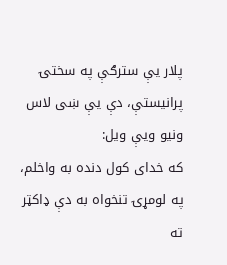پلار یې سترګې په سختۍ پرانیستې، دې یې ښی لاس ونیو ویې ویل:
که خدای کول دنده به واخلم، په لومړۍ تنخواه به دې ډاکټر ته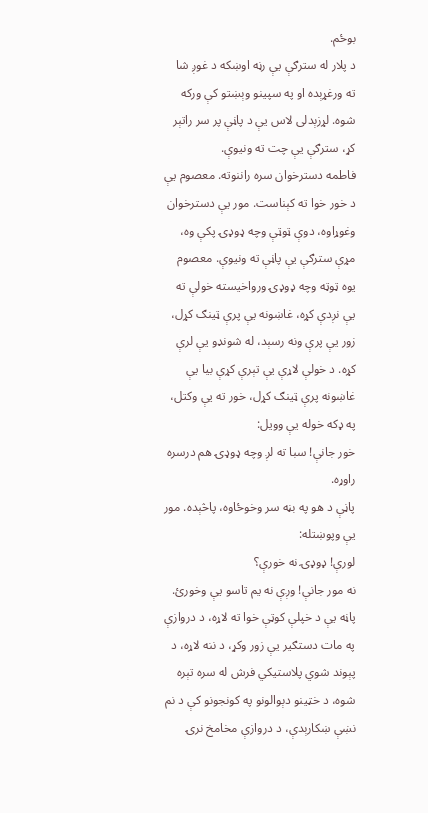بوځم.
د پلار له سترګې یې رڼه اوښکه د غوږ شا ته ورغړېده او په سپینو وېښتو کې ورکه شوه. لړزېدلی لاس یې د پاڼې پر سر راتېر کړ، سترګې یې چت ته ونیوې.
فاطمه دسترخوان سره راننوته. معصوم یې د خور خوا ته کېناست. مور یې دسترخوان وغوړاوه، دوې ټوټې وچه ډوډۍ پکې وه، مړې سترګې یې پاڼې ته ونیوې. معصوم یوه ټوټه وچه ډوډۍ ورواخیسته خولې ته یې نږدې کړه، غاښونه یې پرې ټینګ کړل، زور یې پرې ونه رسېد، له شونډو یې لرې کړه. د خولې لاړې یې تېرې کړې بیا یې غاښونه پرې ټینګ کړل، خور ته یې وکتل، په ډکه خوله یې وویل:
خور جانې! سبا ته لږ وچه ډوډۍ هم درسره راوړه.
پاڼې د هو په بڼه سر وخوځاوه، پاڅېده. مور یې وپوښتله:
لورې! ډوډۍ نه خورې؟
نه مور جانې! وږې نه یم تاسو یې وخورئ.
پاڼه یې د خپلې کوټې خوا ته لاړه، د دروازې په مات دستګیر یې زور وکړ، د ننه لاړه، د پېوند شوي پلاستیکي فرش له سره تېره شوه، د خټينو دېوالونو په کونجونو کې د نم نښې ښکارېدې، د دروازې مخامخ نرۍ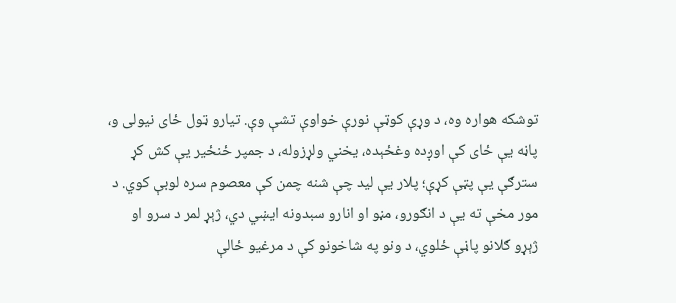توشکه هواره وه، د وړې کوټې نورې خواوې تشې وې. تیارو ټول ځای نیولی و، پاڼه یې ځای کې اوږده وغځېده، یخني ولړزوله، د جمپر ځنځیر یې کش کړ سترګې یې پټې کړې؛ پلار یې لید چې شنه چمن کې معصوم سره لوبې کوي. د مور مخې ته یې د انګورو، مڼو او انارو سبدونه ایښي دي، ژېړ لمر د سرو او ژېړو ګلانو پاڼې ځلوي، د ونو په شاخونو کې د مرغیو ځالې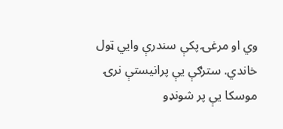وي او مرغۍ پکې سندرې وایي ټول خاندي. سترګې یې پرانیستې نرۍ موسکا یې پر شونډو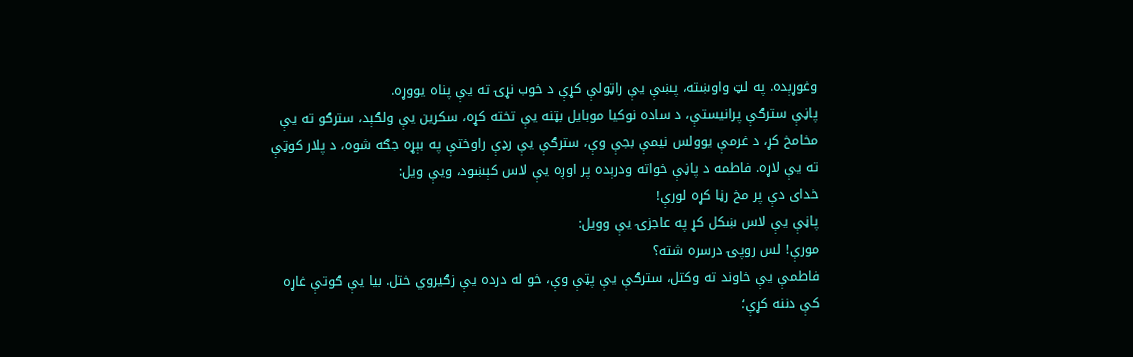وغوړېده. په لټ واوښته، پښې یې راټولې کړې د خوب نړۍ ته یې پناه یووړه.
پاڼې سترګې پرانیستې، د ساده نوکیا موبایل بټنه یې تخته کړه، سکرین یې ولګېد، سترګو ته یې مخامخ کړ، د غرمې یوولس نیمې بجې وې، سترګې یې رډې راوختې په بېړه جګه شوه، د پلار کوټې ته یې لاړه. فاطمه د پاڼې خواته ودرېده پر اوږه یې لاس کېښود، ویې ویل:
خدای دې پر مخ رڼا کړه لورې!
پاڼې یې لاس ښکل کړ په عاجزۍ یې وویل:
مورې! لس روپۍ درسره شته؟
فاطمې یې خاوند ته وکتل، سترګې یې پټې وې، خو له درده یې زګیروي ختل. بیا یې ګوتې غاړه کې دننه کړې؛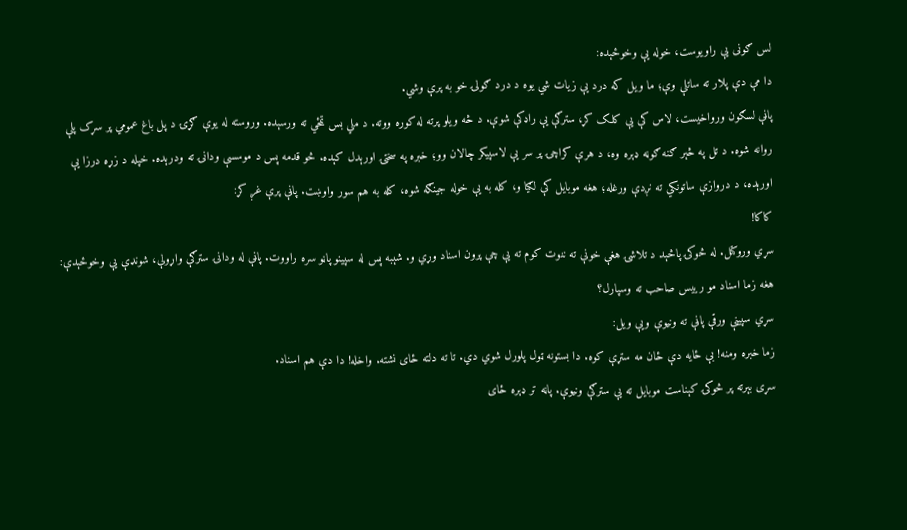لس ګونی یې راویوست، خوله یې وخوځېده:
دا مې دې پلار ته ساتلې وې؛ ما ویل که درد یې زیات شي یوه د درد ګولۍ خو به پرې وشي.
پاڼې لسګون ورواخیست، لاس کې یې کلک کړ، سترګې یې را‌ډکې شوې. د څه ویلو پرته له کوره ووته. د ملي بس تمځي ته ورسېده. وروسته له یوې ګړۍ د پل باغ عمومي پر سړک پلې روانه شوه. د تل په څېر ګنه ګوڼه ډېره وه، د هرې کراچۍ پر سر یې لاسپیکر چالان وو؛ خبره په سختۍ اورېدل کېده. څو قدمه پس د موسسې ودانۍ ته ودرېده. خپله د زړه درزا یې اورېده، د دروازې ساتونکي ته نږدې ورغله؛ هغه موبایل کې لګیا و، کله به یې خوله جینګه شوه، کله به هم سور واوښت. پاڼې پرې غږ کړ:
کاکا!
سړي وروکتل. له څوکۍ پاڅېد د تلاشۍ هغې خونې ته ننوت کوم ته یې چې پرون اسناد وړي و. شېبه پس له سپینو پاڼو سره راووت. پاڼې له ودانۍ سترګې واړولې، شونډې یې وخوځېدې:
هغه زما اسناد مو رییس صاحب ته وسپارل؟
سړي سپینې ورقې پاڼې ته ونیوې ویې ویل:
زما خبره ومنه! بې ځایه دې ځان مه ستړې کوه. دا بستونه ټول پلورل شوي دي. تا ته دلته ځای نشته. واخله! دا دې هم اسناد.
سړی بېرته پر څوکۍ کېناست موبایل ته یې سترګې ونیوې. پاڼه تر ډېره ځای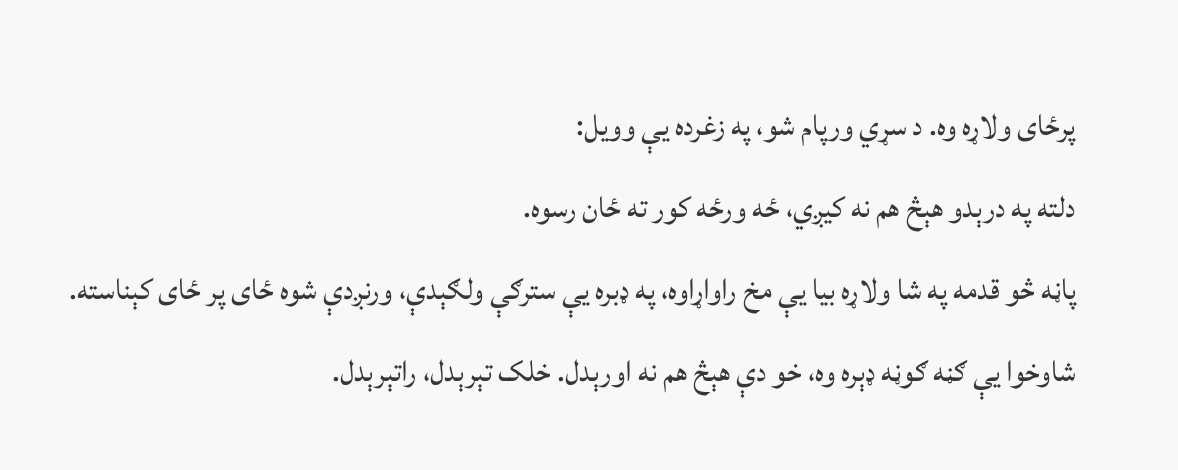پرځای ولاړه وه. د سړي ورپام شو، په زغرده یې وویل:
دلته په درېدو هېڅ هم نه کیږي، ځه ورځه کور ته ځان رسوه.
پاڼه څو قدمه په شا ولاړه بیا یې مخ راواړاوه، په ډبره یې سترګې ولګېدې، ورنږدې شوه ځای پر ځای کېناسته. شاوخوا یې ګڼه ګوڼه ډېره وه، خو دې هېڅ هم نه اورېدل. خلک تېرېدل، راتېرېدل.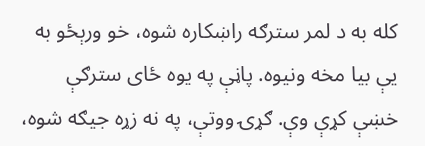کله به د لمر سترګه راښکاره شوه، خو ورېځو به یې بیا مخه ونیوه. پاڼې په یوه ځای سترګې خښې کړې وې. ګړۍ ووتې، په نه زړه جیګه شوه،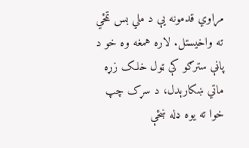مړاوي قدمونه یې د ملي بس تمځي ته واخیستل. لاره همغه وه خو د پاڼې سترګو کې ټول خلک زړه ماتي ښکارېدل، د سړک چپ خوا ته یوه ډله ښځې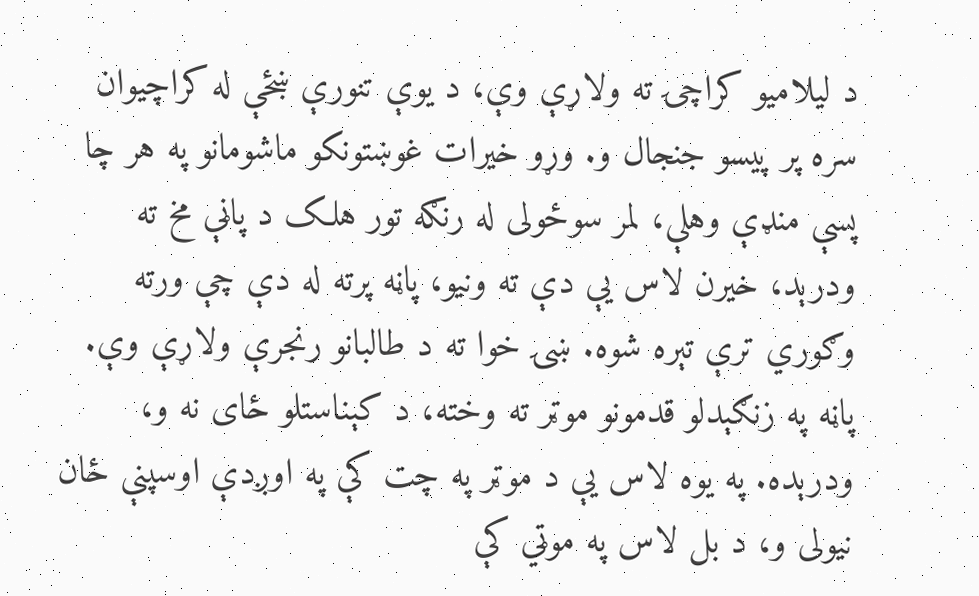د لیلامیو کراچۍ ته ولاړې وې، د یوې تنورې ښځې له کراچیوان سره پر پیسو جنجال و. وړو خیرات غوښتونکو ماشومانو په هر چا پسې منډې وهلې، لمر سوځولی له رنګه تور هلک د پاڼې مخ ته ودرېد، خیرن لاس یې دې ته ونیو، پاڼه پرته له دې چې ورته وګوري ترې تېره شوه. ښۍ خوا ته د طالبانو رنجرې ولاړې وې. پاڼه په زنګېدلو قدمونو موټر ته وخته، د کېناستلو ځای نه و، ودرېده. په یوه لاس یې د موټر په چت کې په اوږدې اوسپنې ځان نیولی و، د بل لاس په موټي کې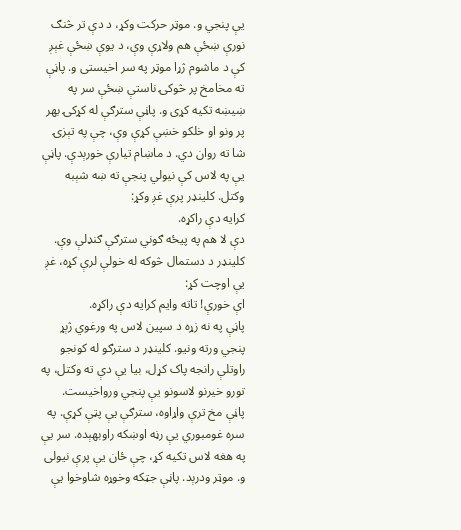یې پنجي و. موټر حرکت وکړ، د دې تر څنګ نورې ښځې هم ولاړې وې، د یوې ښځې غېږ کې د ماشوم ژړا موټر په سر اخیستی و. پاڼې ته مخامخ پر څوکۍ ناستې ښځې سر په ښیښه تکیه کړی و. پاڼې سترګې له کړکۍ بهر پر ونو او خلکو خښې کړې وې، چې په تېزۍ شا ته روان دي. د ماښام تیارې خورېدې. پاڼې یې په لاس کې نیولي پنجې ته ښه شېبه وکتل. کلینډر پرې غږ وکړ:
کرایه دې راکړه.
دې لا هم په پیځه ګوني سترګې ګنډلې وې. کلینډر د دستمال څوکه له خولې لرې کړه، غږ یې اوچت کړ:
اې خورې! تاته وایم کرایه دې راکړه.
پاڼې په نه زړه د سپین لاس په ورغوي ژېړ پنجي ورته ونیو. کلینډر د سترګو له کونجو راوتلې رانجه پاک کړل، بیا یې دې ته وکتل، په تورو خیرنو لاسونو یې پنجي ورواخیست. پاڼې مخ ترې واړاوه، سترګې یې پټې کړې. په سره غومبوري یې رڼه اوښکه راوبهېده. سر یې په هغه لاس تکیه کړ، چې ځان یې پرې نیولی و. موټر ودرېد. پاڼې جټکه وخوړه شاوخوا یې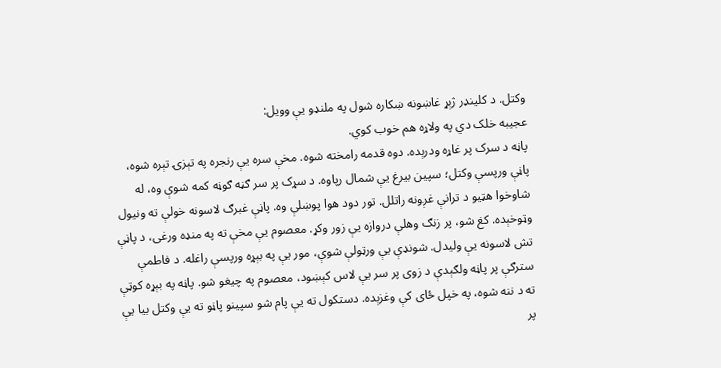وکتل. د کلینډر ژېړ غاښونه ښکاره شول په ملنډو یې وویل:
عجیبه خلک دي په ولاړه هم خوب کوي.
پاڼه د سرک پر غاړه ودرېده. دوه قدمه رامخته شوه. مخې سره یې رنجره په تېزۍ تېره شوه، پاڼې ورپسې وکتل؛ سپین بیرغ یې شمال رپاوه. د سړک پر سر ګڼه ګوڼه کمه شوې وه، له شاوخوا هټیو د ترانې غږونه راتلل. تور دود هوا پوښلې وه. پاڼې غبرګ لاسونه خولې ته ونیول وټوخېده. کغ شو، پر زنګ وهلې دروازه یې زور وکړ. معصوم یې مخې ته په منډه ورغی، د پاڼې تش لاسونه یې ولیدل. شونډې یې ورټولې شوې، مور یې په بېړه ورپسې راغله. د فاطمې سترګې پر پاڼه ولګېدې د زوی پر سر یې لاس کېښود، معصوم په چیغو شو. پاڼه په بېړه کوټې ته د ننه شوه، په خپل ځای کې وغزېده. دستکول ته یې پام شو سپینو پاڼو ته یې وکتل بیا یې پر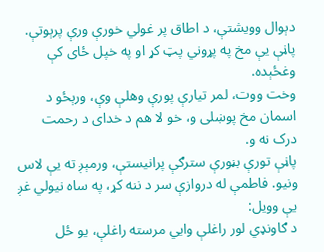دېوال وویشتې، د اطاق پر غولي خورې ورې پرېوتې. پاڼې یې مخ په پړوني پټ کړ او په خپل ځای کې وغځېده.
وخت ووت، لمر تیارې پورې وهلې وې، ورېځو د اسمان مخ پوښلی و، خو لا هم د خدای د رحمت درک نه و.
پاڼې تورې بڼورې سترګې پرانیستې، ورمېږ ته یې لاس ونیو. فاطمې له دروازې سر د ننه کړ، په ساه نیولي غږ یې وویل:
د ګاونډي لور راغلې وایي مرسته راغلې، یو ځل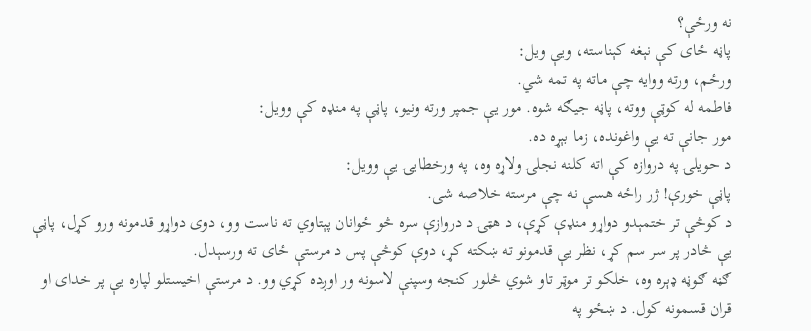نه ورځې؟
پاڼه ځای کې نېغه کېناسته، ویې ویل:
ورځم، ورته ووایه چې ماته په تمه شي.
فاطمه له کوټې ووته، پاڼه جیګه شوه. مور یې جمپر ورته ونیو، پاڼې په منډه کې وویل:
مور جانې ته یې واغونده، زما بېړه ده.
د حویلۍ په دروازه کې اته کلنه نجلۍ ولاړه وه، په ورخطایۍ یې وویل:
پاڼې خورې! ژر راځه هسې نه چې مرسته خلاصه شی.
د کوڅې تر ختمېدو دواړو منډې کړې، د هټۍ د دروازې سره څو ځوانان پېتاوي ته ناست وو، دوی دواړو قدمونه ورو کړل، پاڼې یې څادر پر سر سم کړ، نظر یې قدمونو ته ښکته کړ، دوې کوڅې پس د مرستې ځای ته ورسېدل.
ګڼه ګوڼه ډېره وه، خلکو تر موټر تاو شوي څلور کنجه وسپنې لاسونه ور اوږده کړي وو. د مرستې اخیستلو لپاره یې پر خدای او قران قسمونه کول. د ښځو په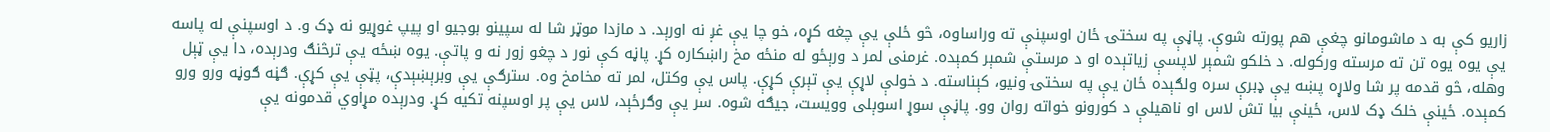زاریو کې به د ماشومانو چغې هم پورته شوې. پاڼې په سختۍ ځان اوسپنې ته وراساوه، څو ځلې یې چغه کړه، خو چا یې غږ نه اورېد. د مازدا موټر شا له سپینو بوجیو او پیپ غوړیو نه ډک و. د اوسپنې له پاسه یې یوه یوه تن ته مرسته ورکوله. د خلکو شمېر لاپسې زیاتېده او د مرستې شمېر کمېده. غرمنی لمر د ورېځو له منځه مخ راښکاره کړ. پاڼه کې نور د چغو زور نه و پاتې. یوه ښځه یې ترڅنګ ودرېده، دا یې ټېل وهله، څو قدمه پر شا ولاړه پښه يې ډبرې سره ولګېده ځان یې په سختۍ ونیو، کېناسته. د خولې لاړې یې تېرې کړې. پاس یې وکتل، لمر ته مخامخ وه. سترګې یې وبرېښېدې، پټې یې کړې. ګڼه ګوڼه ورو ورو کمېده. ځینې خلک ډک لاس، ځينې بیا تش لاس او ناهیلې د کورونو خواته روان وو. پاڼې سوړ اسوېلی وویست، جیګه شوه. سر یې وګرځېد، لاس یې پر اوسپنه تکیه کړ. ودرېده مړاوي قدمونه یې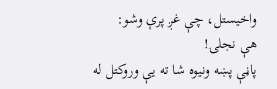واخیستل، چې غږ پرې وشو:
هې نجلۍ!
پاڼې پښه ونیوه شا ته یې وروکتل له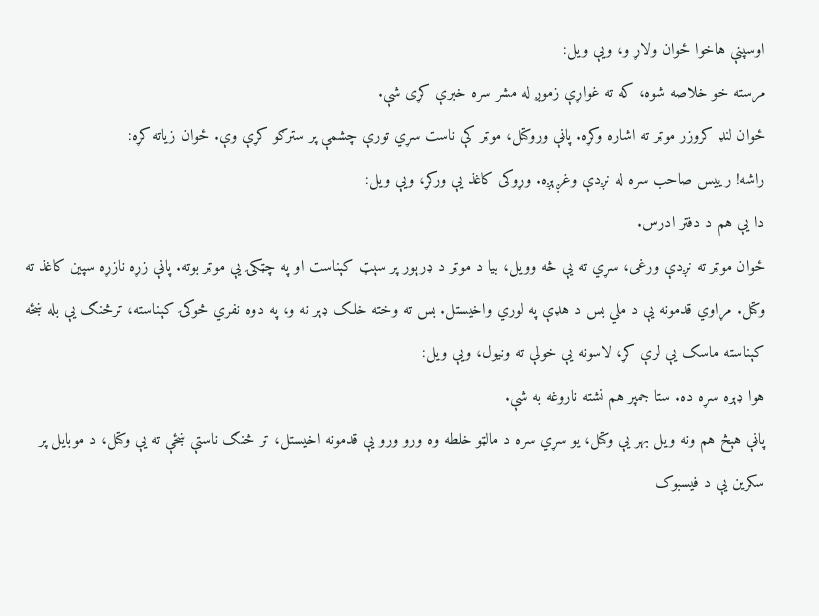اوسپنې هاخوا ځوان ولاړ و، ویې ویل:
مرسته خو خلاصه شوه، که ته غواړې زموږ له مشر سره خبرې کړی شې.
ځوان لنډ کروزر موټر ته اشاره وکړه. پاڼې وروکتل، موټر کې ناست سړي تورې چشمې پر سترګو کړې وې. ځوان زیاته کړه:
راشه! رییس صاحب سره له نږدې وغږېږه. وړوکی کاغذ یې ورکړ، ویې ویل:
دا یې هم د دفتر ادرس.
ځوان موټر ته نږدې ورغی، سړي ته یې څه وویل، بیا د موټر د ډرېور پر سېټ کېناست او په چټکۍ یې موټر بوته. پاڼې زړه نازړه سپین کاغذ ته وکتل. مړاوي قدمونه یې د ملي بس د هډې په لوري واخیستل. بس ته وخته خلک ډېر نه و، په دوه نفري څوکۍ کېناسته، ترڅنګ یې بله ښځه کېناسته ماسک یې لرې کړ، لاسونه یې خولې ته ونیول، ویې ویل:
هوا ډېره سړه ده. ستا جمپر هم نشته ناروغه به شې.
پاڼې هېڅ هم ونه ویل بهر یې وکتل، یو سړي سره د مالټو خلطه وه ورو ورو یې قدمونه اخیستل، تر څنګ ناستې ښځې ته یې وکتل، د موبایل پر سکرین یې د فیسبوک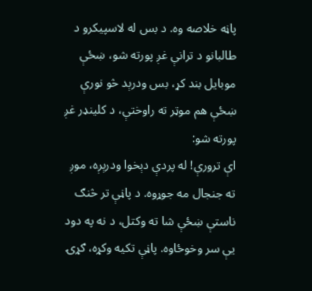پاڼه خلاصه وه. د بس له لاسپیکرو د طالبانو د ترانې غږ پورته شو، ښځې موبایل بند کړ، بس ودرېد څو نورې ښځې هم موټر ته راوختې، د کلینډر غږ پورته شو:
اې ترورې! له پردې دېخوا ودرېږه، موږ ته جنجال مه جوړوه. د پاڼې تر څنګ ناستې ښځې شا ته وکتل، د نه په دود یې سر وخوځاوه. پاڼې تکیه وکړه، ګړۍ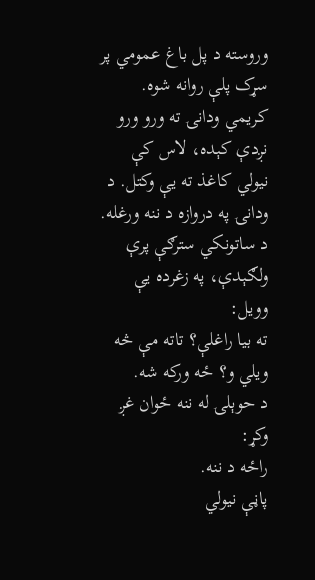وروسته د پل باغ عمومي پر سړک پلې روانه شوه. کریمي ودانۍ ته ورو ورو نږدې کېده، لاس کې نیولي کاغذ ته یې وکتل. د ودانۍ په دروازه د ننه ورغله. د ساتونکي سترګې پرې ولګېدې، په زغرده یې وویل:
ته بیا راغلې؟ تاته مې څه ویلي و؟ ځه ورکه شه.
د حوېلۍ له ننه ځوان غږ وکړ:
راځه د ننه.
پاڼې نیولي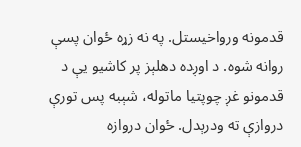قدمونه ورواخیستل. په نه زړه ځوان پسې روانه شوه. د اوږده دهلېز پر کاشیو یې د قدمونو غږ چوپتیا ماتوله، شېبه پس تورې دروازې ته ودرېدل. ځوان دروازه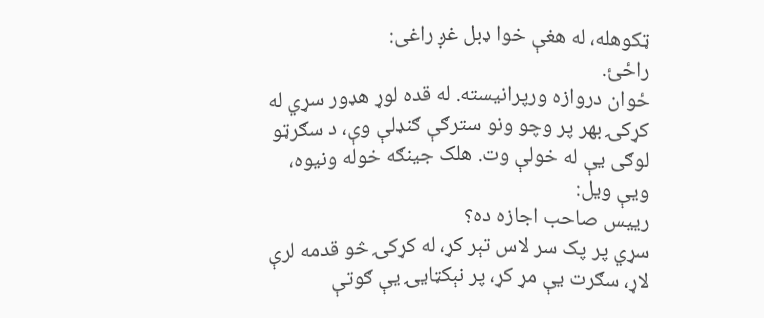ټکوهله، له هغې خوا ډبل غږ راغی:
راځئ.
ځوان دروازه ورپرانیسته. له قده لوړ هډور سړي له کړکۍ بهر پر وچو ونو سترګې ګنډلې وې، د سګرټو لوګی یې له خولې وت. هلک جینګه خوله ونیوه، ویې ویل:
رییس صاحب اجازه ده؟
سړي پر پک سر لاس تېر کړ، له کړکۍ څو قدمه لرې لاړ، سګرت یې مړ کړ، پر نېکټایۍ یې ګوتې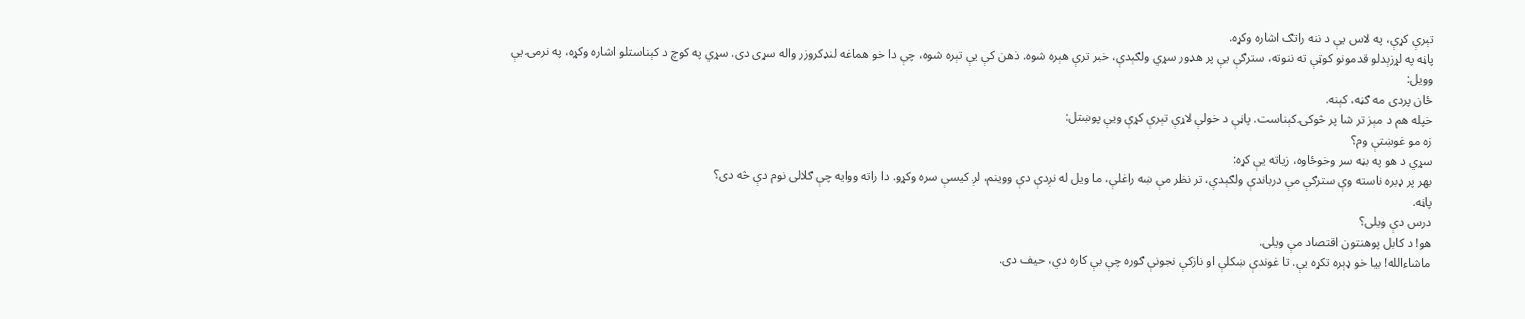تېرې کړې، په لاس یې د ننه راتګ اشاره وکړه.
پاڼه په لړزېدلو قدمونو کوټې ته ننوته، سترګې یې پر هډور سړي ولګېدې، خبر ترې هېره شوه. ذهن کې یې تېره شوه، چې دا خو هماغه لنډکروزر واله سړی دی. سړي په کوچ د کېناستلو اشاره وکړه، په نرمۍ یې وویل:
ځان پردی مه ګڼه، کېنه.
خپله هم د مېز تر شا پر څوکۍ کېناست. پاڼې د خولې لاړې تېرې کړې ویې پوښتل:
زه مو غوښتې وم؟
سړي د هو په بڼه سر وخوځاوه، زیاته یې کړه:
بهر پر ډبره ناسته وې سترګې مې درباندې ولګېدې، تر نظر مې ښه راغلې، ما ویل له نږدې دې ووینم، لږ کیسې سره وکړو. دا راته ووایه چې ګلالی نوم دې څه دی؟
پاڼه.
درس دې ویلی؟
هو! د کابل پوهنتون اقتصاد مې ویلی.
ماشاءالله! بیا خو ډېره تکړه یې. تا غوندې ښکلې او نازکې نجونې ګوره چې بې کاره دي، حیف دی.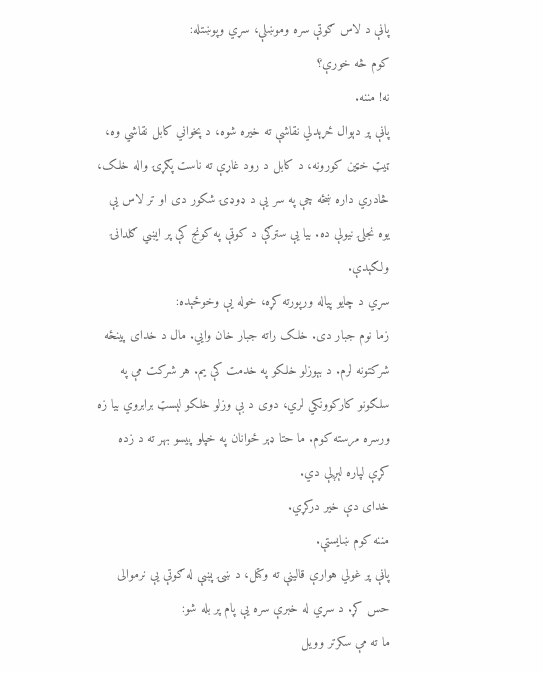پاڼې د لاس ګوتې سره وموښلې، سړي وپوښتله:
کوم څه خورې؟
نه! مننه.
پاڼې پر دېوال ځړېدلي نقاشې ته خیره شوه، د پخواني کابل نقاشي وه، ټیټ خټین کورونه، د کابل د رود غاړې ته ناست پګړۍ واله خلک، څادري داره ښځه چې په سر یې د ډوډۍ شکور دی او تر لاس یې یوه نجلۍ نیولې ده. بیا یې سترګې د کوټې په کونج کې پر ایښي ګلدانۍ ولګېدې.
سړي د چایو پیاله ورپورته کړه، خوله یې وخوځېده:
زما نوم جبار دی. خلک راته جبار خان وایي. مال د خدای پینځه شرکتونه لرم. د بېوزلو خلکو په خدمت کې یم. هر شرکت مې په سلګونو کارکوونکي لري، دوی د بې وزلو خلکو لېسټ برابروي بیا زه ورسره مرسته کوم. ما حتا ډېر ځوانان په خپلو پیسو بهر ته د زده کړې لپاره لېږلې دي.
خدای دې خیر درکړي.
مننه کوم ښایستې.
پاڼې پر غولي هوارې قالینې ته وکتل، د ښۍ پښې له ګوتې یې نرموالی حس کړ. د سړي له خبرې سره یې پام پر بله شو:
ما ته مې سکرتر وویل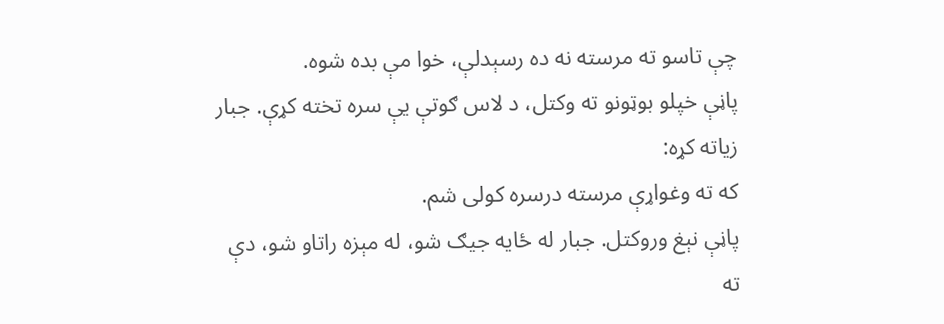چې تاسو ته مرسته نه ده رسېدلې، خوا مې بده شوه.
پاڼې خپلو بوټونو ته وکتل، د لاس ګوتې یې سره تخته کړې. جبار زیاته کړه:
که ته وغواړې مرسته درسره کولی شم.
پاڼې نېغ وروکتل. جبار له ځایه جیګ شو، له مېزه راتاو شو، دې ته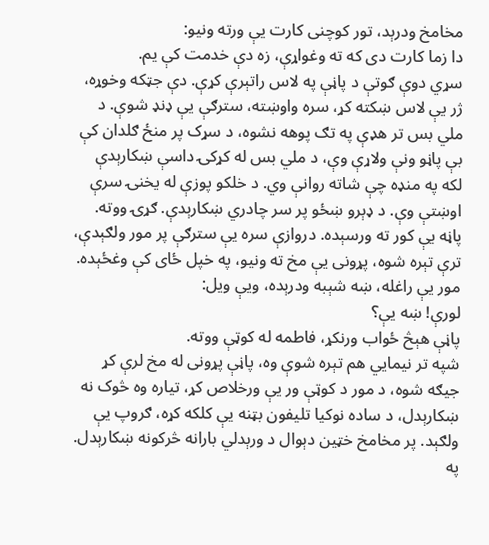مخامخ ودرېد، تور کوچنی کارت یې ورته ونیو:
دا زما کارت دی که ته وغواړې، زه دې خدمت کې یم.
سړي دوې ګوتې د پاڼې په لاس راتېرې کړې. دې جټکه وخوړه، ژر یې لاس ښکته کړ، سره واوښته، سترګې یې ډنډ شوې. د ملي بس تر هډې په تګ پوهه نشوه، د سړک پر منځ ګلدان کې بې پاڼو ونې ولاړې وې، د ملي بس له کړکۍ داسې ښکارېدې لکه په منډه چې شاته روانې وي. د خلکو پوزې له یخنۍ سرې اوښتې وې. د ډېرو ښځو پر سر چادري ښکارېدې. ګړۍ ووته. پاڼه یې کور ته ورسېده. دروازې سره یې سترګې پر مور ولګېدې، ترې تېره شوه، پړونی یې مخ ته ونیو، په خپل ځای کې وغځېده. مور یې راغله، ښه شېبه ودرېده، ویې ویل:
لورې! ښه یې؟
پاڼې هېڅ ځواب ورنکړ، فاطمه له کوټې ووته.
شپه تر نیمایي هم تېره شوې وه، پاڼې پړونی له مخ لرې کړ جیګه شوه، د مور د کوټې ور یې ورخلاص کړ، تیاره وه څوک نه ښکارېدل، د ساده نوکیا تلیفون بټنه یې کلکه کړه، ګروپ یې ولګېد. پر مخامخ خټین دېوال د ورېدلي بارانه څرکونه ښکارېدل. په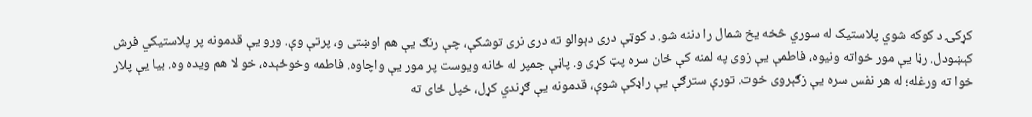کړکۍ د کوکه شوي پلاستیک له سوري څخه یخ شمال را دننه شو. د کوټې دری دېوالو ته دری نری توشکې، چې رنګ یې هم اوښتی و، پرتې وې. ورو یې قدمونه پر پلاستیکي فرش کېښودل. رڼا یې مور خواته ونیوه، فاطمې یې زوی په لمنه کې ځان سره پټ کړی و. پاڼې جمپر له ځانه ویوست پر مور یې واچاوه. فاطمه وخوځېده، خو لا هم ویده وه. بیا یې پلار خوا ته ورغله؛ له هر نفس سره یې زګېروی خوت. تورې سترګې یې راډکې شوې، قدمونه یې ګړندي کړل، خپل ځای ته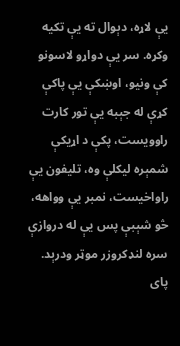یې لاړه، دېوال ته یې تکیه وکړه. سر یې دواړو لاسونو کې ونیو، اوښکې یې پاکې کړې له جېبه یې تور کارت راوویست، پکې د اړیکې شمېره لیکلې وه، تلیفون یې راواخیست، نمبر یې وواهه، څو شېبې پس یې له دروازې سره لنډکروزر موټر ودرېد.
پای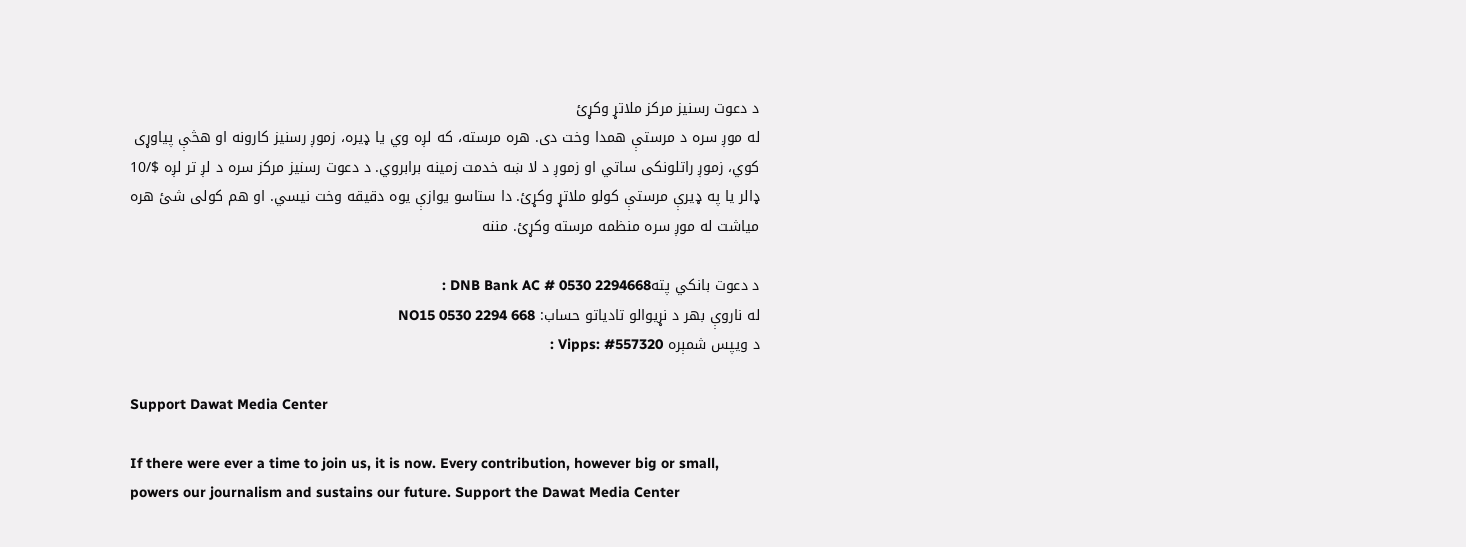د دعوت رسنیز مرکز ملاتړ وکړئ
له موږ سره د مرستې همدا وخت دی. هره مرسته، که لږه وي یا ډیره، زموږ رسنیز کارونه او هڅې پیاوړی کوي، زموږ راتلونکی ساتي او زموږ د لا ښه خدمت زمینه برابروي. د دعوت رسنیز مرکز سره د لږ تر لږه $/10 ډالر یا په ډیرې مرستې کولو ملاتړ وکړئ. دا ستاسو یوازې یوه دقیقه وخت نیسي. او هم کولی شئ هره میاشت له موږ سره منظمه مرسته وکړئ. مننه

د دعوت بانکي پتهDNB Bank AC # 0530 2294668 :
له ناروې بهر د نړیوالو تادیاتو حساب: NO15 0530 2294 668
د ویپس شمېره Vipps: #557320 :

Support Dawat Media Center

If there were ever a time to join us, it is now. Every contribution, however big or small, powers our journalism and sustains our future. Support the Dawat Media Center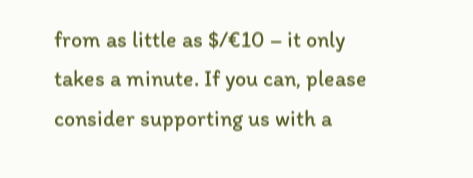from as little as $/€10 – it only takes a minute. If you can, please consider supporting us with a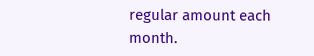regular amount each month.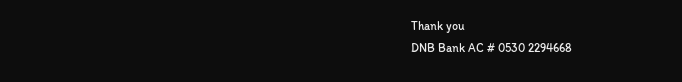Thank you
DNB Bank AC # 0530 2294668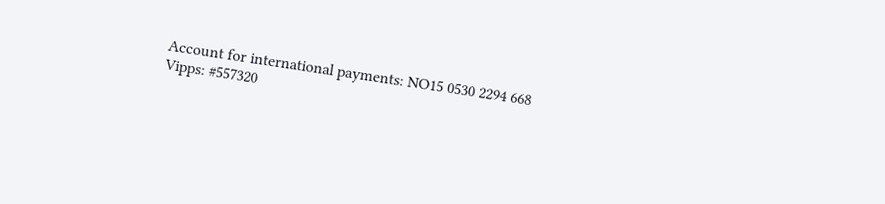Account for international payments: NO15 0530 2294 668
Vipps: #557320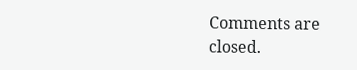Comments are closed.